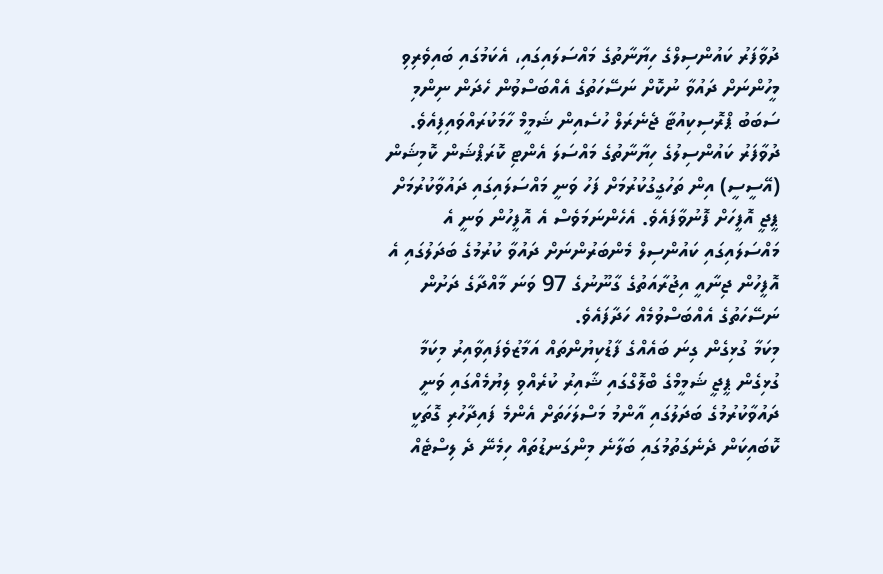ދުވާފަރު ކައުންސިލްގެ ހިޔާނާތުގެ މައްސަލައިގައި، އެކަމުގައި ބައިވެރިވި މީހުންނަށް ދައުވާ ނުކޮށް ނަސޭހަތުގެ އެއްބަސްވުން ހެދަން ނިންމި ސަބަބު ޕްރޮސިކިއުޓާ ޖެނެރަލް ހުސެއިން ޝަމީމް ހާމަކުރައްވައިފިއެވެ.
ދުވާފަރު ކައުންސިލުގެ ހިޔާނާތުގެ މައްސަލަ އެންޓި ކޮރަޕްޝަން ކޮމިޝަން (އޭސީސީ) އިން ތަހުގީގުކުރުމަށް ފަހު ވަނީ މައްސަލައިގައި ދައުވާކުރުމަށް ޕީޖީ އޮފީހަށް ފޮނުވާފައެވެ. އެހެންނަމަވެސް އެ އޮފީހުން ވަނީ އެ މައްސަލައިގައި ކައުންސިލް މެންބަރުންނަށް ދައުވާ ކުރުމުގެ ބަދަލުގައި އެ އޮފީހުން ޖިނާއީ އިޖުރާއަތުގެ ގާނޫނުގެ 97 ވަނަ މާއްދާގެ ދަށުން ނަސޭހަތުގެ އެއްބަސްވުމެއް ހަދާފައެވެ.
މިކަމާ ގުޅިގެން ގިނަ ބައެއްގެ ފާޑުކިޔުންތައް އަމާޒުވެފައިވާއިރު މިކަމާ ގުޅިގެން ޕީޖީ ޝަމީމްގެ ބްލޮގްގައި ޝާއިރު ކުރެއްވި ލިޔުމެއްގައި ވަނީ ދައުވާކުރުމުގެ ބަދަލުގައި އާންމު މަސްލަހަތަށް އެންމެ ފައިދާހުރި ގޮތަކީ ކޮބައިކަން ދެނެގަތުމުގައި ބަލާނެ މިންގަނޑުތައް ހިމެނޭ ދެ ލިސްޓެއް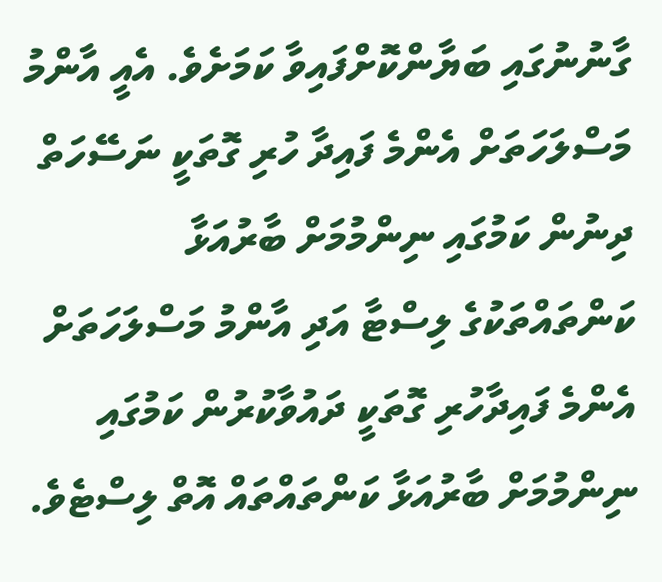ގާނުނުގައި ބަޔާންކޮށްފައިވާ ކަމަށެވެ. އެއީ އާންމު މަސްލަހަތަށް އެންމެ ފައިދާ ހުރި ގޮތަކީ ނަސޭހަތް ދިނުން ކަމުގައި ނިންމުމަށް ބާރުއަޅާ ކަންތައްތަކުގެ ލިސްޓާ އަދި އާންމު މަސްލަހަތަށް އެންމެ ފައިދާހުރި ގޮތަކީ ދައުވާކުރުން ކަމުގައި ނިންމުމަށް ބާރުއަޅާ ކަންތައްތައް އޮތް ލިސްޓެވެ.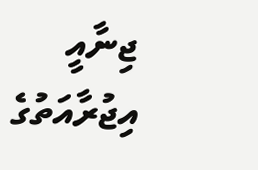ޖިނާއީ އިޖުރާއަތުގެ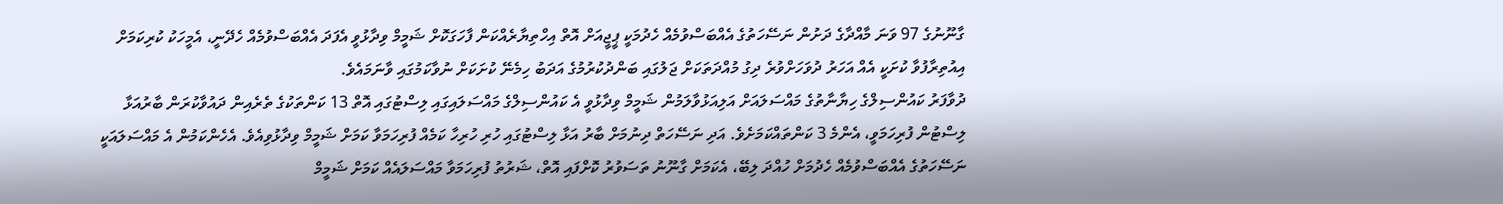ގާނޫނުގެ 97 ވަނަ މާއްދާގެ ދަށުން ނަސޭހަތުގެ އެއްބަސްވުމެއް ހެދުމަކީ ޕީޖީއަށް އޮތް އިހްތިޔާރެއްކަން ފާހަގަކޮށް ޝަމީމް ވިދާޅުވީ އެފަދަ އެއްބަސްވުމެއް ހެދޭނީ، އެމީހަކު ކުރިކަމަށް އިއުތިރާފުވާ ކުށަކީ އެއް އަހަރު ދުވަހަށްވުރެ ދިގު މުއްދަތަކަށް ޖަލުގައި ބަންދުކުރުމުގެ އަދަބު ހިމެނޭ ކުށަކަށް ނުވާކަމުގައި ވާނަމައެވެ.
ދުވާފަރު ކައުންސިލްގެ ހިޔާނާތުގެ މައްސަލައަށް އަލިއަޅުވާލަމުން ޝަމީމް ވިދާޅުވީ އެ ކައުންސިލްގެ މައްސަލައިގައި ލިސްޓުގައި އޮތް 13 ކަންތަކުގެ ތެރެއިން ދައުވާކުރަން ބާރުއަޅާ ލިސްޓުން ފުރިހަމަވީ، އެންމެ 3 ކަންތައްކަމަށެވެ. އަދި ނަސޭހަތް ދިނުމަށް ބާރު އަޅާ ލިސްޓުގައި ހުރި ހުރިހާ ކަމެއް ފުރިހަމަވާ ކަމަށް ޝަމީމް ވިދާޅުވިއެވެ. އެހެންކަމުން އެ މައްސަލައަކީ ނަސޭހަތުގެ އެއްބަސްވުމެއް ހެދުމަށް ހުއްދަ ލިބޭ، އެކަމަށް ގާނޫނު ތަސަވުރު ކޮށްފައި އޮތް، ޝަރުތު ފުރިހަމަވާ މައްސަލައެއް ކަމަށް ޝަމީމް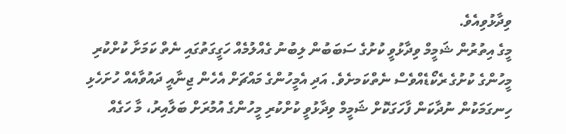ވިދާޅުވިއެވެ.
މީގެ އިތުރުން ޝަމީމް ވިދާޅުވީ ކުށުގެ ސަބަބުން ލިބުނު ގެއްލުމެއް ހަގީގަތުގައި ނެތް ކަމަށާ ކުށްކުރި މީހުންގެ ކުށުގެ ރެކޯޑެއްވެސް ނެތްކަމށެވެ. އަދި އެމީހުންގެ މައްޗަށް އެހެން ޖިނާއީ ދައުވާއެއް ހުށަހެޅި ހިނގަމަކުން ނުދާކަން ފާހަގަކޮށް ޝަމީމް ވިދާޅުވީ ކުށްކުރި މީހުންގެ އުމުރަށް ބަލާއިރު، މާ ހަގެއް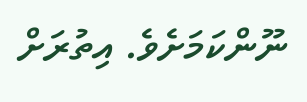ނޫންކަމަށެވެ. އިތުރަށް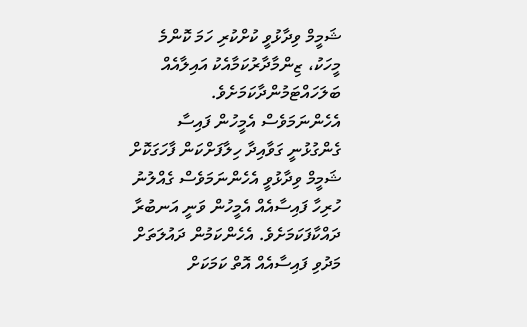ޝަމީމް ވިދާޅުވީ ކުށްކުރި ހަމަ ކޮންމެ މީހަކު، ޒިންމާދާރުކަމާއެކު އައިލާއެއް ބަލަހައްޓަމުންދާކަމަށެވެ.
އެހެންނަމަވެސް އެމީހުން ފައިސާ ގެންގުޅުނީ ގަވާއިދާ ހިލާފަށްކަން ފާހަގަކޮށް ޝަމީމް ވިދާޅުވީ އެހެންނަމަވެސް ގެއްލުނު ހުރިހާ ފައިސާއެއް އެމީހުން ވަނީ އަނބުރާ ދައްކާފަކަމަށެވެ. އެހެންކަމުން ދައުލަތަށް މަދުވި ފައިސާއެއް އޮތް ކަމަކަށް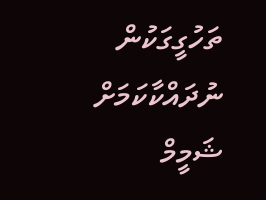ތަހުގީގަކުން ނުދައްކާކަމަށް ޝަމީމް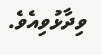ވިދާޅުވިއެވެ.